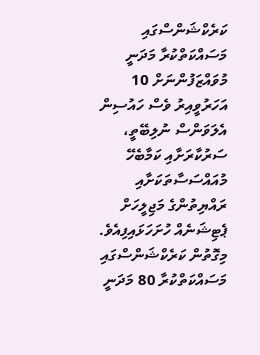ކަރެކްޝަންސްގައި މަސައްކަތްކުރާ މަދަނީ މުވައްޒަފުންނަށް 10 އަހަރުވީއިރު ވެސް ހައުސިން އެލަވަންސް ނުލިބޭތީ، ސަރުކާރަށާއި ކަމާބެހޭ މުއައްސަސާތަކަށާއި ރައްޔިތުންގެ މަޖިލީހަށް ޕެޓިޝަނެއް ހުށަހަޅައިފިއެވެ.
މިގޮތުން ކަރެކްޝަންސްގައި މަސައްކަތްކުރާ 80 މަދަނީ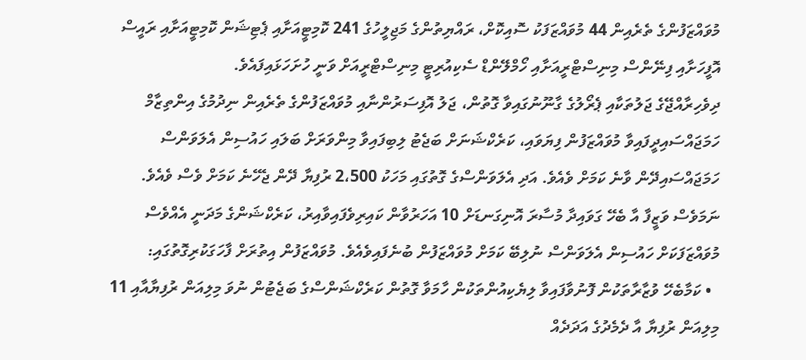މުވައްޒަފުންގެ ތެރެއިން 44 މުވައްޒަފަކު ސޮއިކޮށް، ރައްޔިތުންގެ މަޖިލީހުގެ 241 ކޮމިޓީއަށާއި ޕެޓިޝަން ކޮމިޓީއަށާއި ރައީސް އޮފީހަށާއި ފިނޭންސް މިނިސްޓްރީއަށާއި ހޯމްލޭންޑް ސެކިއުރިޓީ މިނިސްޓްރީއަށް ވަނީ ހުށަހަޅައިފައެވެ.
ދިވެހިރާއްޖޭގެ ޖަލުތަކާއި ޕެރޯލުގެ ގާނޫނުގައިވާ ގޮތުން، ޖަލު އޮފިސަރުންނާއި މުވައްޒަފުންގެ ތެރެއިން ނިދުމުގެ އިންތިޒާމް ހަމަޖައްސައިދީފައިވާ މުވައްޒަފުން ފިޔަވައި، ކަރެކްޝަނަށް ބަޖެޓު ލިބިފައިވާ މިންވަރަށް ބަލައި ހައުސިން އެލަވަންސް ހަމަޖައްސައިދޭން ވާނެ ކަމަށް ވެއެވެ. އަދި އެލަވަންސްގެ ގޮތުގައި މަހަކު 2،500 ރުފިޔާ ދޭން ޖެހޭނެ ކަމަށް ވެސް ވެއެވެ.
ނަމަވެސް ވަޒީފާ އާ ބެހޭ ގަވައިދާ މުސާރަ އޮނިގަނޑަށް 10 އަހަރުވާން ކައިރިވެފައިވާއިރު، ކަރެކްޝަންގެ މަދަނީ އެއްވެސް މުވައްޒަފަކަށް ހައުސިން އެލަވަންސް ނުލިބޭ ކަމަށް މުވައްޒަފުން ބުނެފައިވެއެވެ. މުވައްޒަފުން އިތުރަށް ފާހަގަކުރިގޮތުގައި:
  • ކަމާބެހޭ ވުޒާރާތަކުން ފޮނުވާފައިވާ ލިޔެކިއުންތަކުން ހާމަވާ ގޮތުން ކަރެކްޝަންސްގެ ބަޖެޓުން ނުވަ މިލިއަން ރުފިޔާއާއި 11 މިލިއަން ރުފިޔާ އާ ދެމެދުގެ އަދަދެއް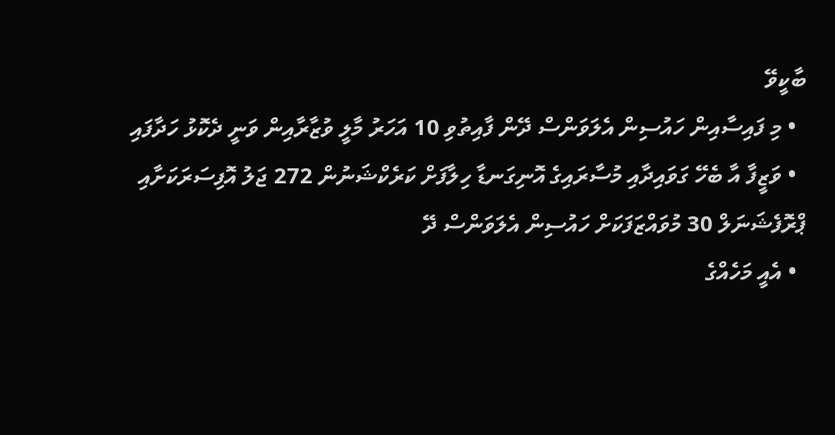ބާކީވޭ
  • މި ފައިސާއިން ހައުސިން އެލަވަންސް ދޭން ފާއިތުވި 10 އަހަރު މާލީ ވުޒާރާއިން ވަނީ ދެކޮޅު ހަދާފައި
  • ވަޒީފާ އާ ބެހޭ ގަވައިދާއި މުސާރައިގެ އޮނިގަނޑާ ހިލާފަށް ކަރެކްޝަނުން 272 ޖަލު އޮފިސަރަކަށާއި ޕްރޮފެޝަނަލް 30 މުވައްޒަފަކަށް ހައުސިން އެލަވަންސް ދޭ
  • އެއީ މަހެއްގެ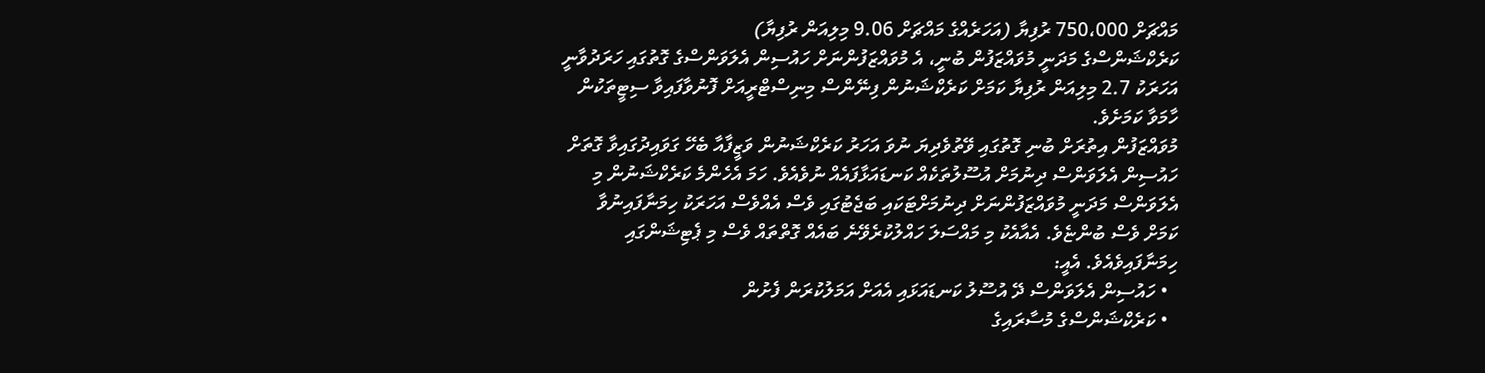މައްޗަށް 750،000 ރުފިޔާ (އަހަރެއްގެ މައްޗަށް 9.06 މިލިއަން ރުފިޔާ)
ކަރެކްޝަންސްގެ މަދަނީ މުވައްޒަފުން ބުނީ، އެ މުވައްޒަފުންނަށް ހައުސިން އެލަވަންސްގެ ގޮތުގައި ހަރަދުވާނީ އަހަރަކު 2.7 މިލިއަން ރުފިޔާ ކަމަށް ކަރެކްޝަނުން ފިނޭންސް މިނިސްޓްރީއަށް ފޮނުވާފައިވާ ސިޓީތަކުން ހާމަވާ ކަމަށެވެ.
މުވައްޒަފުން އިތުރަށް ބުނި ގޮތުގައި ވޭތުވެދިޔަ ނުވަ އަހަރު ކަރެކްޝަނުން ވަޒީފާއާ ބެހޭ ގަވައިދުގައިވާ ގޮތަށް ހައުސިން އެލަވަންސް ދިނުމަށް އުސޫލުތަކެއް ކަނޑައަޅާފައެއް ނުވެއެވެ. ހަމަ އެހެންމެ ކަރެކްޝަނުން މި އެލަވަންސް މަދަނީ މުވައްޒަފުންނަށް ދިނުމަށްޓަކައި ބަޖެޓުގައި ވެސް އެއްވެސް އަހަރަކު ހިމަނާފައިނުވާ ކަމަށް ވެސް ބުންޏެވެ. އެއާއެކު މި މައްސަލަ ހައްލުކުރެވޭނެ ބައެއް ގޮތްތައް ވެސް މި ޕެޓިޝަންގައި ހިމަނާފައިވެއެވެ. އެއީ:
  • ހައުސިން އެލަވަންސް ދޭ އުސޫލު ކަނޑައަޅައި އެއަށް އަމަލުކުރަން ފެށުން
  • ކަރެކްޝަންސްގެ މުސާރައިގެ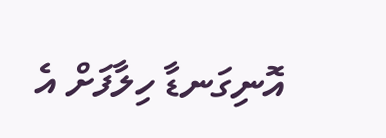އޮނިގަނޑާ ހިލާފަށް އެ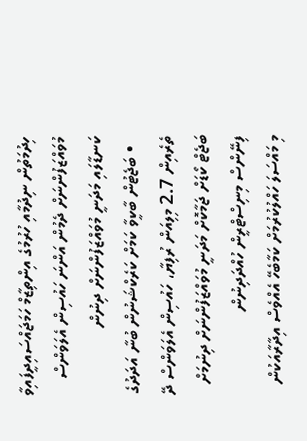ހިދުމަތުން ނިދުމާއި ހުރުމުގެ އިންތިޒާމް ހަމަޖައްސައިދީފައިވާ މުވައްޒަފުންނަށް ދެމުން އަންނަ ހައުސިން އެލަވަންސް ކަނޑާލައި މަދަނީ މުވައްޒަފުންނަށް ދިނުން
  • ބަޖެޓުން ބާކީވާ ކަމަށް ކަރެކްޝަނުން ބުނާ އަދަދުގެ ތެރެއިން 2.7 މިލިއަން ރުފިޔާ، ހައުސިން އެލަވަންސް ދޭ ބަޖެޓް ކޯޑަށް ޖަމާކޮށް މަދަނީ މުވައްޒަފުންނަށް ދިނުމަށް ފިނޭންސް މިނިސްޓްރީން ހުއްދަދިނުން
މި މައްސަލަ ހައްލުކުރުމަށް ކަމާބެހޭ އެއްވެސް އިދާރާއަކުން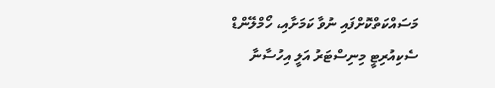މަސައްކަތްކޮށްފައި ނުވާ ކަމަށާއި، ހޯމްލޭންޑް ސެކިއުރިޓީ މިނިސްޓަރު އަލީ އިހުސާނާ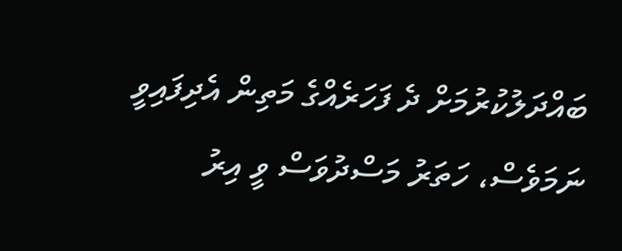ބައްދަލުކުރުމަށް ދެ ފަހަރެއްގެ މަތިން އެދިފައިވީ ނަމަވެސް، ހަތަރު މަސްދުވަސް ވީ އިރު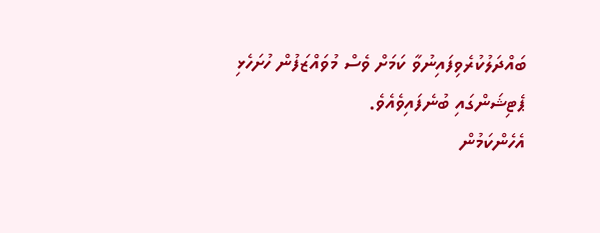ބައްދަލުކުރެވިފައިނުވާ ކަމަށް ވެސް މުވައްޒަފުން ހުށަހެޅި ޕެޓިޝަންގައި ބުނެފައިވެއެވެ.
އެހެންކަމުން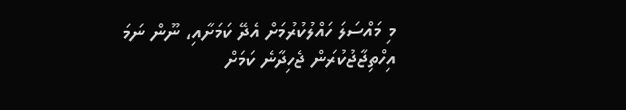މި މައްސަލަ ހައްލުކުރުމަށް އެދޭ ކަމަށާއި، ނޫން ނަމަ އިހްތިޖާޖުކުރަން ޖެހިދާނެ ކަމަށް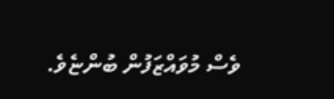ވެސް މުވައްޒަފުން ބުންޏެވެ.